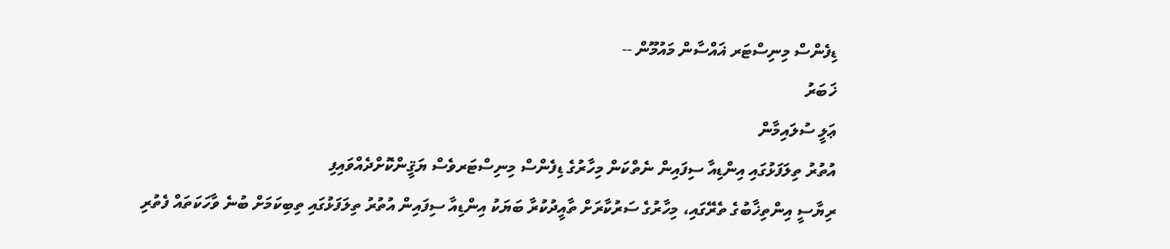ޑިފެންސް މިނިސްޓަރ ޣައްސާން މައުމޫން --
ޚަބަރު
ޢަލީ ސުލައިމާން
އުތުރު ތިލަފަޅުގައި އިންޑިއާ ސިފައިން ނެތްކަން މިހާރުގެ ޑިފެންސް މިނިސްޓަރވެސް ޔަޤީންކޮށްދެއްވައިފި
ރިޔާސީ އިންތިޚާބުގެ ތެރޭގައި، މިހާރުގެ ސަރުކާރަށް ތާއީދުކުރާ ބަޔަކު އިންޑިއާ ސިފައިން އުތުރު ތިލަފަޅުގައި ތިބިކަމަށް ބުނެ ވާހަކަތައް ފެތުރި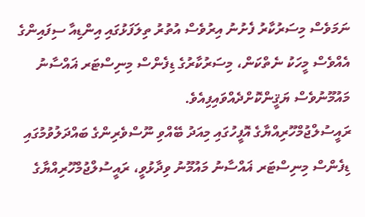ނަމަވެސް މިސަރުކާރު ފެށުނު އިރުވެސް އުތުރު ތިލަފަޅުގައި އިންޑިއާ ސިފައިންގެ އެއްވެސް މީހަކު ނެތްކަން، މިސަރުކާރުގެ ޑިފެންސް މިނިސްޓަރ ޣައްސާނު މައުމޫނުވެސް ޔަޤީންކޮށްދެއްވައިފިއެވެ.
ރައީސުލްޖުމްހޫރިއްޔާގެ އޮފީހުގައި މިއަދު ބޭއްވި ނޫސްވެރިންގެ ބައްދަލުވުމުގައި ޑިފެންސް މިނިސްޓަރ ޣައްސާނު މައުމޫނު ވިދާޅުވީ، ރައީސުލްޖުމްހޫރިއްޔާގެ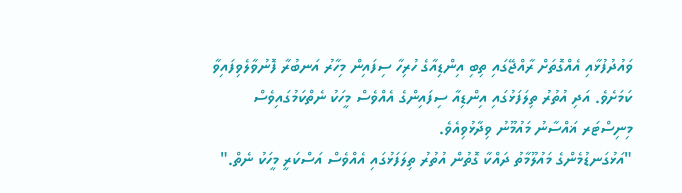ވައުދުފުޅާއި އެއްގޮތަށް ރާއްޖޭގައި ތިބި އިންޑިއާގެ ހުރިހާ ސިފައިން މިހާރު އަނބުރާ ފޮނުވާލެވިފައިވާ ކަމަށެވެ. އަދި އުތުރު ތިލަފަޅުގައި އިންޑިއާ ސިފައިންގެ އެއްވެސް މީހަކު ނެތްކަމުގައިވެސް މިނިސްޓަރ ޣައްސާނު މައުމޫނު ވިދާޅުވިއެވެ.
"އަޅުގަނޑުމެންގެ މައުލޫމާތު ދައްކާ ގޮތުން އުތުރު ތިލަފަޅުގައި އެއްވެސް އަސްކަރީ މީހަކު ނެތް."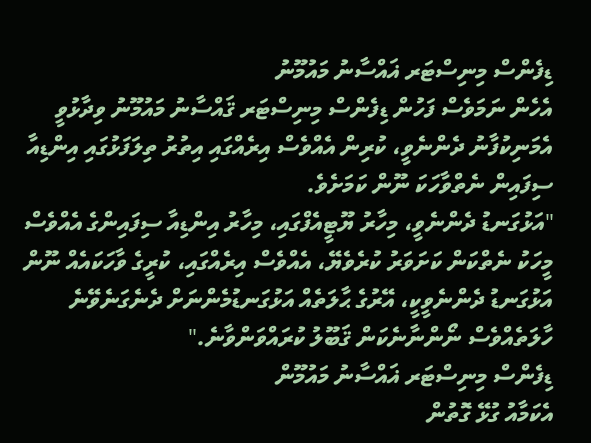ޑިފެންސް މިނިސްޓަރ ޣައްސާނު މައުމޫނު
އެހެން ނަމަވެސް ފަހުން ޑިފެންސް މިނިސްޓަރ ޤައްސާނު މައުމޫނު ވިދާޅުވީ އެމަނިކުފާނު ދެންނެވީ، ކުރިން އެއްވެސް އިރެއްގައި އިތުރު ތިލަފަޅުގައި އިންޑިއާ ސިފައިން ނެތްވާހަކަ ނޫން ކަމަށެވެ.
"އަޅުގަނޑު ދެންނެވީ، މިހާރު ޔޫޓީއެފްގައި، މިހާރު އިންޑިއާ ސިފައިންގެ އެއްވެސް މީހަކު ނެތްކަން ކަށަވަރު ކުރެވެޔޭ، އެއްވެސް އިރެއްގައި، ކުރީގެ ވާހަކައެއް ނޫން އަޅުގަނޑު ދެންނެވީކީ، އޭރުގެ ޙާލަތެއް އަޅުގަނޑުމެންނަށް ދެނެގަނެވޭނެ ހާލަތެއްވެސް ނޯންނާނެކަން ޤަބޫލު ކުރައްވަންވާނެ."
ޑިފެންސް މިނިސްޓަރ ޣައްސާނު މައުމޫން
އެކަމާއު ގުޅޭ ގޮތުން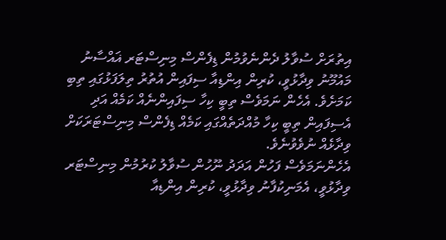އިތުރަށް ސުވާލު ދެންނެވުމުން ޑިފެންސް މިނިސްޓަރ ޣައްސާނު މައުމޫނު ވިދާޅުވީ، ކުރިން އިންޑިއާ ސިފައިން އުތުރު ތިލަފަޅުގައި ތިބި ކަމަށެވެ. އެހެން ނަމަވެސް ތިބީ ކިހާ ސިފައިންނެއް ކަމެއް އަދި އެސިފައިން ތިބީ ކިހާ މުއްދަތެއްގައި ކަމެއް ޑިފެންސް މިނިސްޓަރަކަށް ވިދާޅެއް ނުވެވުނެވެ.
އެހެންނަމަވެސް ފަހުން އަދަދު ނޫހުން ސުވާލު ކުރުމުން މިނިސްޓަރ ވިދާޅުވީ، އެމަނިކުފާނު ވިދާޅުވީ، ކުރިން އިންޑިއާ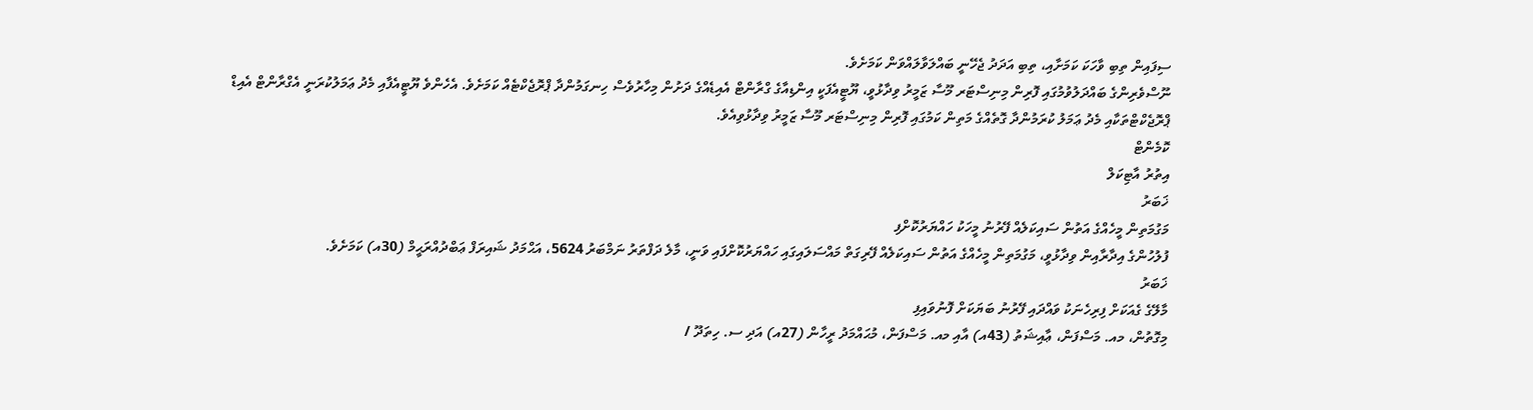ސިފައިން ތިބި ވާހަކަ ކަމަށާއި، ތިބި އަދަދު ޖެހޭނީ ބައްލަވާލައްވަން ކަމަށެވެ.
ނޫސްވެރިންގެ ބައްދަލުވުމުގައި ފޮރިން މިނިސްޓަރ މޫސާ ޒަމީރު ވިދާޅުވީ، ޔޫޓީއެފަކީ އިންޑިއާގެ ގްރާންޓް އެއިޑެއްގެ ދަށުން މިހާރުވެސް ހިނގަމުންދާ ޕްރޮޖެކްޓެއް ކަމަށެވެ. އެހެންވެ ޔޫޓީއެފާއި މެދު ޢަމަލުކުރަނީ އެގްރާންޓް އެއިޑް ޕްރޮޖެކްޓްތަކާއި މެދު ޢަމަލު ކުރަމުންދާ ގޮތެއްގެ މަތިން ކަމުގައި ފޮރިން މިނިސްޓަރ މޫސާ ޒަމީރު ވިދާޅުވިއެވެ.
ކޮމެންޓް
އިތުރު އާޓިކަލް
ޚަބަރު
މަގުމަތިން މީހެއްގެ އަތުން ސައިކަލެއް ފޭރުނު މީހަކު ހައްޔަރުކޮށްފި
ފުލުހުންގެ އިދާރާއިން ވިދާޅުވީ، މަގުމަތިން މީހެއްގެ އަތުން ސައިކަލެއް ފޭރިގަތް މައްސަލައިގައި ހައްޔަރުކޮށްފައި ވަނީ، މާލެ ދަފްތަރު ނަމްބަރު 5624، އަޙްމަދު ޝައިރަފް ޢަބްދުއްރަޙީމް (30އ) ކަމަށެވެ.
ޚަބަރު
މާލޭގެ ގެއަކަށް ފިރިހެނަކު ވައްދައި ފޭރުނު ބަޔަކަށް ފޮނުވައިފި
މިގޮތުން، މއ. މަސްފަން، ޢާއިޝަތު (43އ) އާއި މއ. މަސްފަން، މުޙައްމަދު ރީހާން (27އ) އަދި ސ. ހިތަދޫ /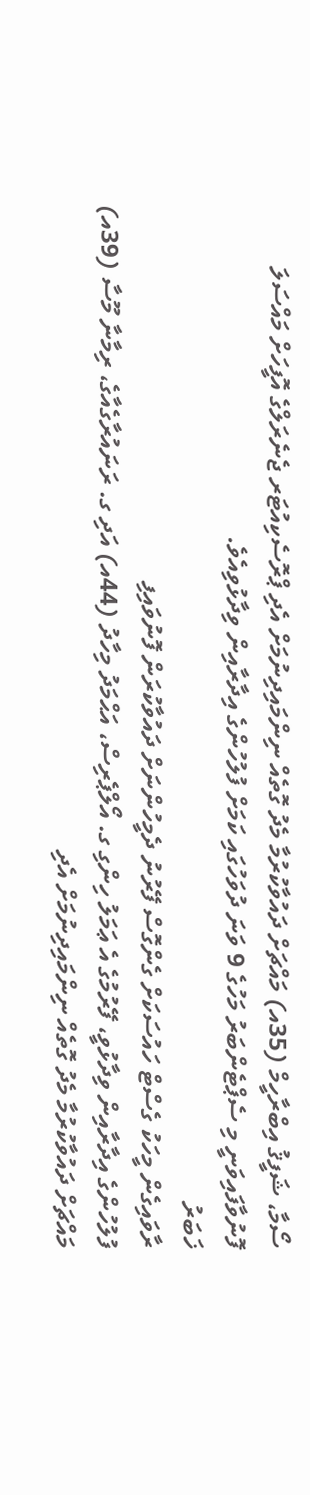ސޯމާ، ޝަފީޤު އިބްރާހީމް (35އ) މައްޗަށް ދައުވާކުރުމާ މެދު ގޮތެއް ނިންމައިދިނުމަށް އެދި ޕްރޮސެކިއުޓަރ ޖެނެރަލްގެ އޮފީހަށް މައްސަލަ ފޮނުވާފައިވަނީ މި ސެޕްޓެންބަރު މަހުގެ 9 ވަނަ ދުވަހުގައި ކަމަށް ފުލުހުންގެ އިދާރާއިން ވިދާޅުވިއެވެ.
ޚަބަރު
ރާވައިގެން މީހަކު ގެސްޓް ހައުސަކަށް ގެންގޮސް ފޭރުނު ދެމީހުންނަށް ދައުވާކުރަން ފޮނުވައިފި
ފުލުހުންގެ އިދާރާއިން ވިދާޅުވީ، ފޭރުމުގެ އެ ޢަމަލު ހިންގި ގ. އޯލްޕެރިސް، އަޙްމަދު މިހާދު (44އ) އަދި ގ. ރަނައުރާގެއާގެ، ރިމާނާ މޫސާ (39އ) މައްޗަށް ދައުވާކުރުމާ މެދު ގޮތެއް ނިންމައިދިނުމަށް އެދި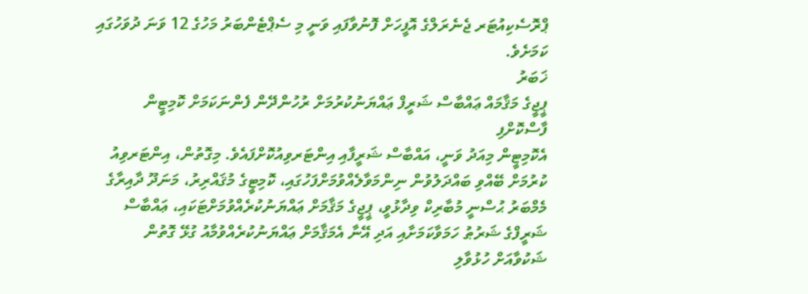ޕްރޮސެކިއުޓަރ ޖެނެރަލްގެ އޮފީހަށް ފޮނުވާފައި ވަނީ މި ސެޕްޓެންބަރު މަހުގެ 12 ވަނަ ދުވަހުގައި ކަމަށެވެ.
ޚަބަރު
ޕީޖީގެ މަޤާމައް ޢައްބާސް ޝަރީފް ޢައްޔަނުކުރުމަށް ރުހުންދޭން ފެންނަކަމަށް ކޮމިޓީން ފާސްކޮށްފި
އެކޮމިޓީން މިއަދު ވަނީ، އައްބާސް ޝަރީފާއި އިންޓަރވިއުކޮށްފައެވެ. މިގޮތުން، އިންޓަރވިއު ކުރުމަށް ބޭއްވި ބައްދަލުވުން ނިންމަވާލެއްވުމަށްފަހުގައި، ކޮމިޓީގެ މުޤައްރިރު، މަނަދޫ ދާއިރާގެ މެމްބަރު ޙުސްނީ މުބާރިކް ވިދާޅުވީ، ޕީޖީގެ މަޤާމަށް ޢައްޔަނުކުރެއްވުމަށްޓަކައި، ޢައްބާސް ޝަރީފްގެ ޝަރުޠު ހަމަވާކަމަށާއި އަދި އޭނާ އެމަޤާމަށް ޢައްޔަނުކުރެއްވުމާއު ގުޅޭ ގޮތުން ޝަކުވާއަށް ހުޅުވާލި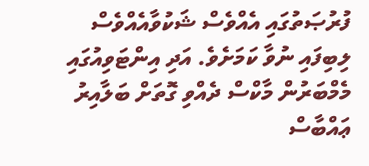ފުރުޞަތުގައި އެއްވެސް ޝަކުވާއެއްވެސް ލިބިފައި ނުވާ ކަމަށެވެ. އަދި އިންޓަވިއުގައި މެމްބަރުން މާކްސް ދެއްވި ގޮތަށް ބަލާއިރު ޢައްބާސް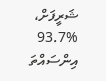ޝަރީފަށް، %93.7 އިންސައްތަ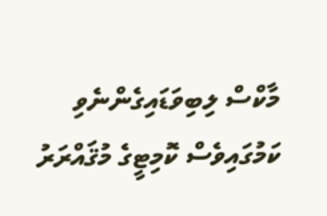މާކްސް ލިބިވަޑައިގެންނެވި ކަމުގައިވެސް ކޮމިޓީގެ މުޤައްރަރު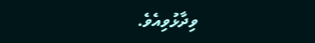ވިދާޅުވިއެވެ.